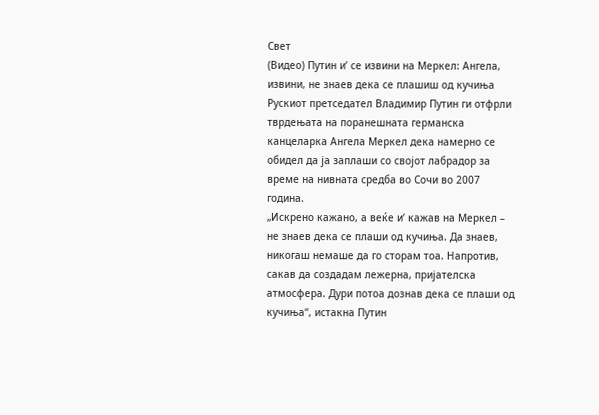Свет
(Видео) Путин и’ се извини на Меркел: Ангела, извини, не знаев дека се плашиш од кучиња
Рускиот претседател Владимир Путин ги отфрли тврдењата на поранешната германска канцеларка Ангела Меркел дека намерно се обидел да ја заплаши со својот лабрадор за време на нивната средба во Сочи во 2007 година.
„Искрено кажано, а веќе и’ кажав на Меркел – не знаев дека се плаши од кучиња. Да знаев, никогаш немаше да го сторам тоа. Напротив, сакав да создадам лежерна, пријателска атмосфера. Дури потоа дознав дека се плаши од кучиња“, истакна Путин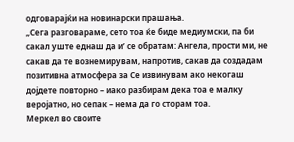одговарајќи на новинарски прашања.
„Сега разговараме, сето тоа ќе биде медиумски, па би сакал уште еднаш да и’ се обратам: Ангела, прости ми, не сакав да те вознемирувам, напротив, сакав да создадам позитивна атмосфера за Се извинувам ако некогаш дојдете повторно – иако разбирам дека тоа е малку веројатно, но сепак – нема да го сторам тоа.
Меркел во своите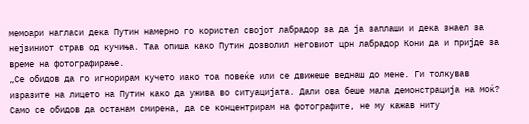мемоари нагласи дека Путин намерно го користел својот лабрадор за да ја заплаши и дека знаел за нејзиниот страв од кучиња. Таа опиша како Путин дозволил неговиот црн лабрадор Кони да и пријде за време на фотографирање.
„Се обидов да го игнорирам кучето иако тоа повеќе или се движеше веднаш до мене. Ги толкував изразите на лицето на Путин како да ужива во ситуацијата. Дали ова беше мала демонстрација на моќ? Само се обидов да останам смирена, да се концентрирам на фотографите, не му кажав ниту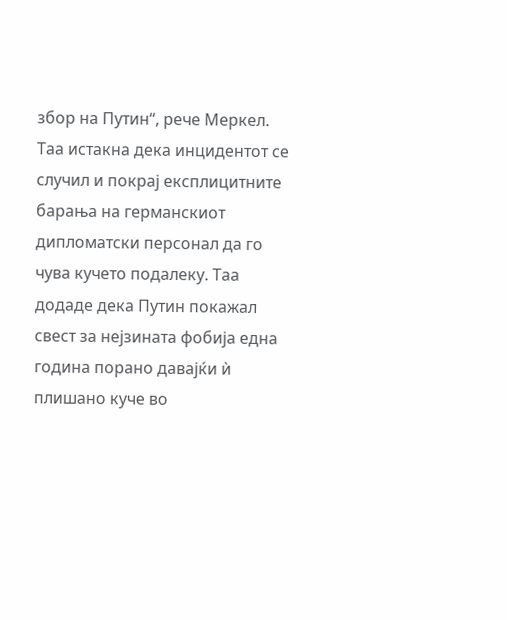збор на Путин“, рече Меркел.
Таа истакна дека инцидентот се случил и покрај експлицитните барања на германскиот дипломатски персонал да го чува кучето подалеку. Таа додаде дека Путин покажал свест за нејзината фобија една година порано давајќи ѝ плишано куче во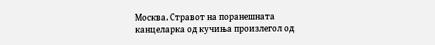Москва. Стравот на поранешната канцеларка од кучиња произлегол од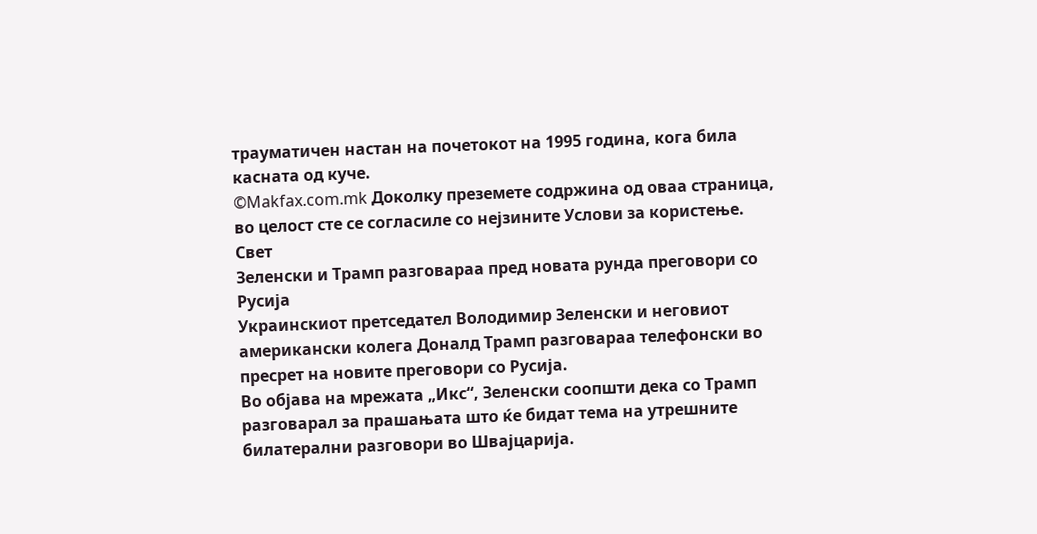трауматичен настан на почетокот на 1995 година, кога била касната од куче.
©Makfax.com.mk Доколку преземете содржина од оваа страница, во целост сте се согласиле со нејзините Услови за користење.
Свет
Зеленски и Трамп разговараа пред новата рунда преговори со Русија
Украинскиот претседател Володимир Зеленски и неговиот американски колега Доналд Трамп разговараа телефонски во пресрет на новите преговори со Русија.
Во објава на мрежата „Икс“, Зеленски соопшти дека со Трамп разговарал за прашањата што ќе бидат тема на утрешните билатерални разговори во Швајцарија.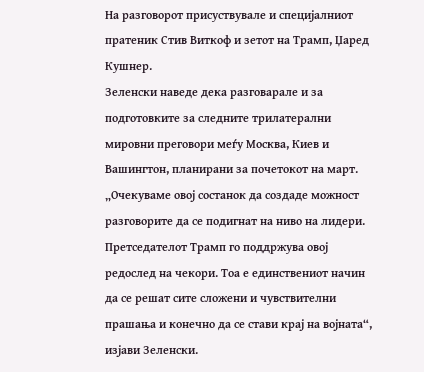На разговорот присуствувале и специјалниот пратеник Стив Виткоф и зетот на Трамп, Џаред Кушнер.
Зеленски наведе дека разговарале и за подготовките за следните трилатерални мировни преговори меѓу Москва, Киев и Вашингтон, планирани за почетокот на март.
„Очекуваме овој состанок да создаде можност разговорите да се подигнат на ниво на лидери. Претседателот Трамп го поддржува овој редослед на чекори. Тоа е единствениот начин да се решат сите сложени и чувствителни прашања и конечно да се стави крај на војната“, изјави Зеленски.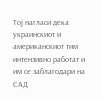Тој нагласи дека украинскиот и американскиот тим интензивно работат и им се заблагодари на САД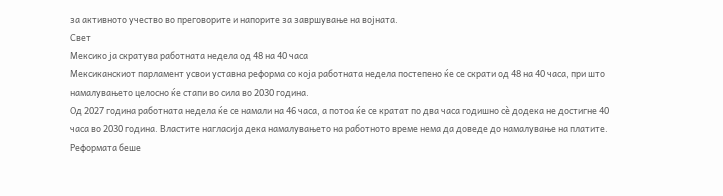за активното учество во преговорите и напорите за завршување на војната.
Свет
Мексико ја скратува работната недела од 48 на 40 часа
Мексиканскиот парламент усвои уставна реформа со која работната недела постепено ќе се скрати од 48 на 40 часа, при што намалувањето целосно ќе стапи во сила во 2030 година.
Од 2027 година работната недела ќе се намали на 46 часа, а потоа ќе се кратат по два часа годишно сè додека не достигне 40 часа во 2030 година. Властите нагласија дека намалувањето на работното време нема да доведе до намалување на платите.
Реформата беше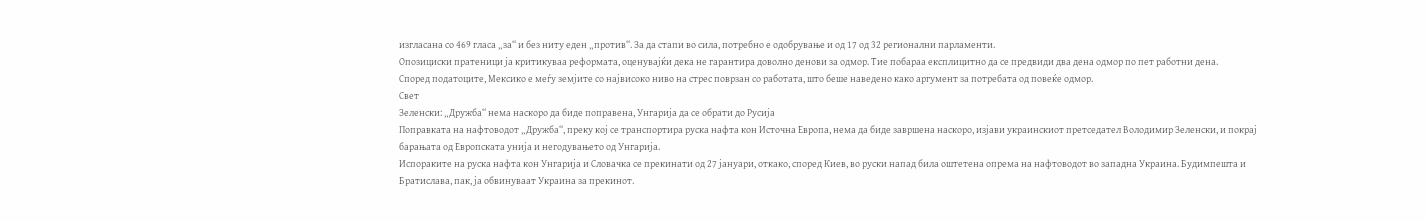изгласана со 469 гласа „за“ и без ниту еден „против“. За да стапи во сила, потребно е одобрување и од 17 од 32 регионални парламенти.
Опозициски пратеници ја критикуваа реформата, оценувајќи дека не гарантира доволно денови за одмор. Тие побараа експлицитно да се предвиди два дена одмор по пет работни дена.
Според податоците, Мексико е меѓу земјите со највисоко ниво на стрес поврзан со работата, што беше наведено како аргумент за потребата од повеќе одмор.
Свет
Зеленски: „Дружба“ нема наскоро да биде поправена, Унгарија да се обрати до Русија
Поправката на нафтоводот „Дружба“, преку кој се транспортира руска нафта кон Источна Европа, нема да биде завршена наскоро, изјави украинскиот претседател Володимир Зеленски, и покрај барањата од Европската унија и негодувањето од Унгарија.
Испораките на руска нафта кон Унгарија и Словачка се прекинати од 27 јануари, откако, според Киев, во руски напад била оштетена опрема на нафтоводот во западна Украина. Будимпешта и Братислава, пак, ја обвинуваат Украина за прекинот.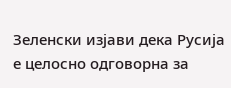Зеленски изјави дека Русија е целосно одговорна за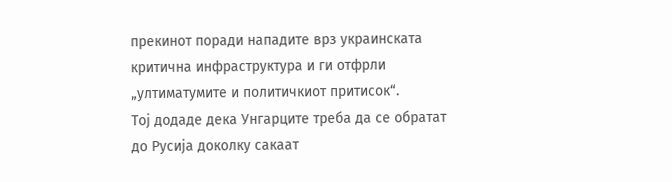прекинот поради нападите врз украинската критична инфраструктура и ги отфрли „ултиматумите и политичкиот притисок“.
Тој додаде дека Унгарците треба да се обратат до Русија доколку сакаат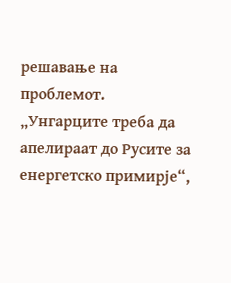решавање на проблемот.
„Унгарците треба да апелираат до Русите за енергетско примирје“,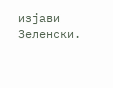изјави Зеленски.